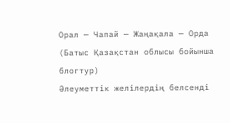Орал — Чапай — Жаңақала — Орда (Батыс Қазақстан облысы бойынша блогтур)
Әлеуметтік желілердің белсенді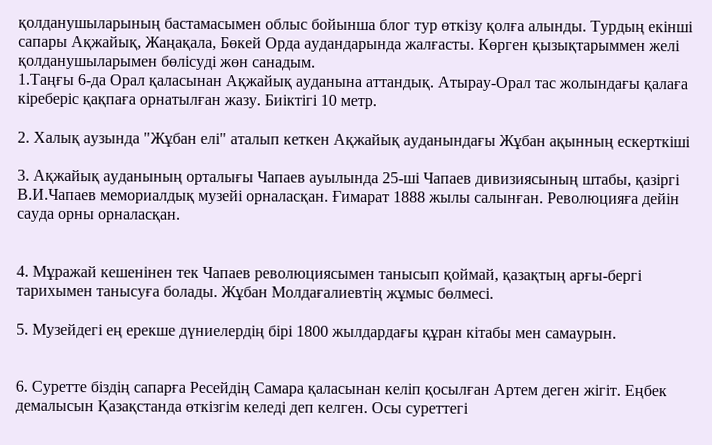қолданушыларының бастамасымен облыс бойынша блог тур өткізу қолға алынды. Турдың екінші сапары Ақжайық, Жаңақала, Бөкей Орда аудандарында жалғасты. Көрген қызықтарыммен желі қолданушыларымен бөлісуді жөн санадым.
1.Таңғы 6-да Орал қаласынан Ақжайық ауданына аттандық. Атырау-Орал тас жолындағы қалаға кіреберіс қақпаға орнатылған жазу. Биіктігі 10 метр.

2. Халық аузында "Жұбан елі" аталып кеткен Ақжайық ауданындағы Жұбан ақынның ескерткіші

3. Ақжайық ауданының орталығы Чапаев ауылында 25-ші Чапаев дивизиясының штабы, қазіргі В.И.Чапаев мемориалдық музейі орналасқан. Ғимарат 1888 жылы салынған. Революцияға дейін сауда орны орналасқан.


4. Мұражай кешенінен тек Чапаев революциясымен танысып қоймай, қазақтың арғы-бергі тарихымен танысуға болады. Жұбан Молдағалиевтің жұмыс бөлмесі.

5. Музейдегі ең ерекше дүниелердің бірі 1800 жылдардағы құран кітабы мен самаурын.


6. Суретте біздің сапарға Ресейдің Самара қаласынан келіп қосылған Артем деген жігіт. Еңбек демалысын Қазақстанда өткізгім келеді деп келген. Осы суреттегі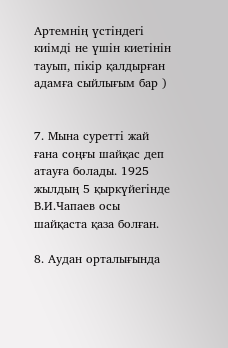Артемнің үстіндегі киімді не үшін киетінін тауып, пікір қалдырған адамға сыйлығым бар )


7. Мына суретті жай ғана соңғы шайқас деп атауға болады. 1925 жылдың 5 қыркүйегінде В.И.Чапаев осы шайқаста қаза болған.

8. Аудан орталығында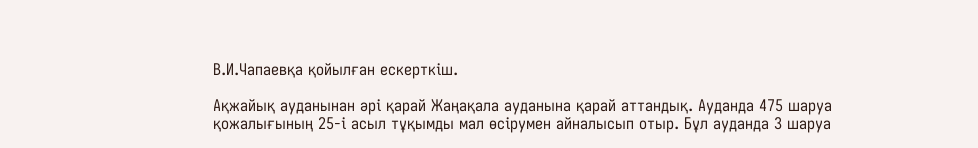В.И.Чапаевқа қойылған ескерткіш.

Ақжайық ауданынан әрі қарай Жаңақала ауданына қарай аттандық. Ауданда 475 шаруа қожалығының 25-і асыл тұқымды мал өсірумен айналысып отыр. Бұл ауданда 3 шаруа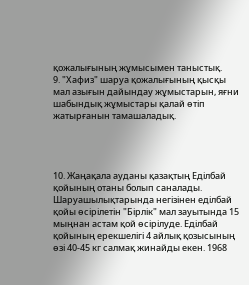қожалығының жұмысымен таныстық.
9. "Хафиз" шаруа қожалығының қысқы мал азығын дайындау жұмыстарын, яғни шабындық жұмыстары қалай өтіп жатырғанын тамашаладық.




10. Жаңақала ауданы қазақтың Еділбай қойының отаны болып саналады. Шаруашылықтарында негізінен еділбай қойы өсірілетін "Бірлік" мал зауытында 15 мыңнан астам қой өсірілуде. Еділбай қойының ерекшелігі 4 айлық қозысының өзі 40-45 кг салмақ жинайды екен. 1968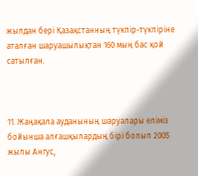жылдан бері Қазақстанның түкпір-түкпіріне аталған шаруашылықтан 160 мың бас қой сатылған.



11. Жаңақала ауданының шаруалары еліміз бойынша алғашқылардың бірі болып 2005 жылы Ангус,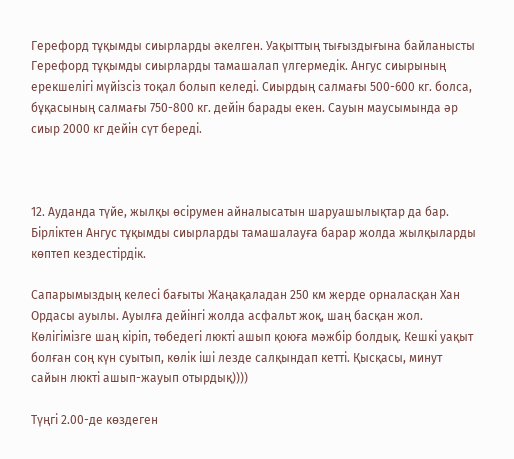Герефорд тұқымды сиырларды әкелген. Уақыттың тығыздығына байланысты Герефорд тұқымды сиырларды тамашалап үлгермедік. Ангус сиырының ерекшелігі мүйізсіз тоқал болып келеді. Сиырдың салмағы 500-600 кг. болса, бұқасының салмағы 750-800 кг. дейін барады екен. Сауын маусымында әр сиыр 2000 кг дейін сүт береді.



12. Ауданда түйе, жылқы өсірумен айналысатын шаруашылықтар да бар. Бірліктен Ангус тұқымды сиырларды тамашалауға барар жолда жылқыларды көптеп кездестірдік.

Сапарымыздың келесі бағыты Жаңақаладан 250 км жерде орналасқан Хан Ордасы ауылы. Ауылға дейінгі жолда асфальт жоқ, шаң басқан жол. Көлігімізге шаң кіріп, төбедегі люкті ашып қоюға мәжбір болдық. Кешкі уақыт болған соң күн суытып, көлік іші лезде салқындап кетті. Қысқасы, минут сайын люкті ашып-жауып отырдық))))

Түңгі 2.00-де көздеген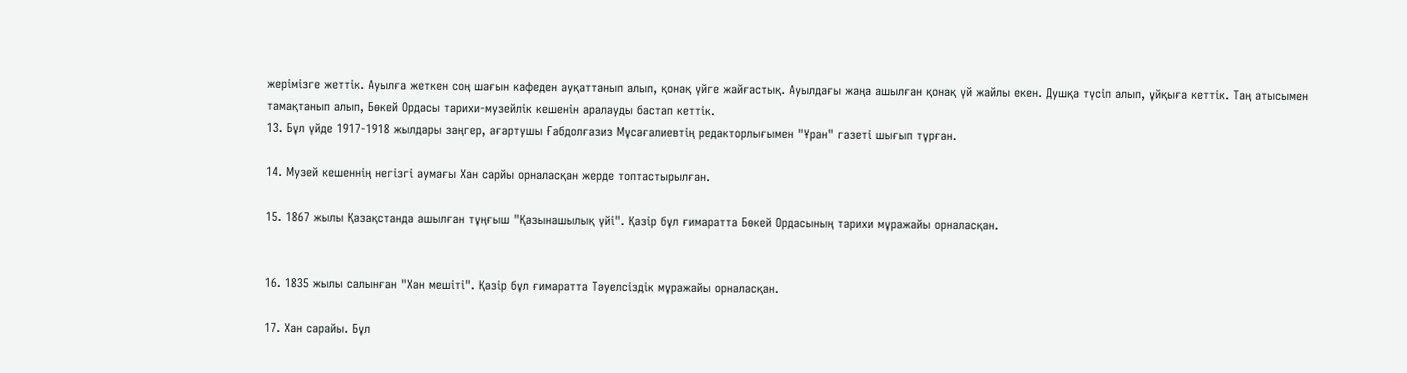жерімізге жеттік. Ауылға жеткен соң шағын кафеден ауқаттанып алып, қонақ үйге жайғастық. Ауылдағы жаңа ашылған қонақ үй жайлы екен. Душқа түсіп алып, ұйқыға кеттік. Таң атысымен тамақтанып алып, Бөкей Ордасы тарихи-музейлік кешенін аралауды бастап кеттік.
13. Бұл үйде 1917-1918 жылдары заңгер, ағартушы Ғабдолғазиз Мұсағалиевтің редакторлығымен "Ұран" газеті шығып тұрған.

14. Музей кешеннің негізгі аумағы Хан сарйы орналасқан жерде топтастырылған.

15. 1867 жылы Қазақстанда ашылған тұңғыш "Қазынашылық үйі". Қазір бұл ғимаратта Бөкей Ордасының тарихи мұражайы орналасқан.


16. 1835 жылы салынған "Хан мешіті". Қазір бұл ғимаратта Тәуелсіздік мұражайы орналасқан.

17. Хан сарайы. Бұл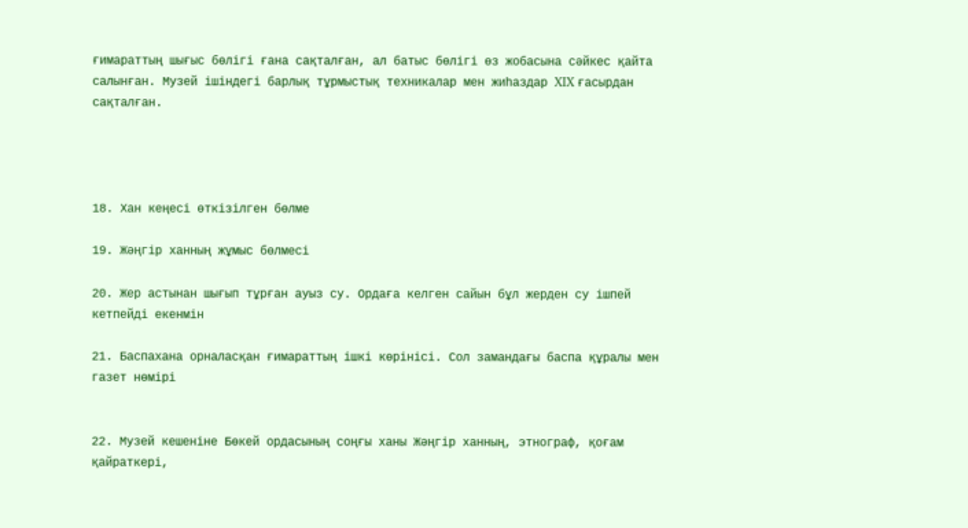ғимараттың шығыс бөлігі ғана сақталған, ал батыс бөлігі өз жобасына сәйкес қайта салынған. Музей ішіндегі барлық тұрмыстық техникалар мен жиһаздар XIX ғасырдан сақталған.




18. Хан кеңесі өткізілген бөлме

19. Жәңгір ханның жұмыс бөлмесі

20. Жер астынан шығып тұрған ауыз су. Ордаға келген сайын бұл жерден су ішпей кетпейді екенмін

21. Баспахана орналасқан ғимараттың ішкі көрінісі. Сол замандағы баспа құралы мен газет нөмірі


22. Музей кешеніне Бөкей ордасының соңғы ханы Жәңгір ханның, этнограф, қоғам қайраткері,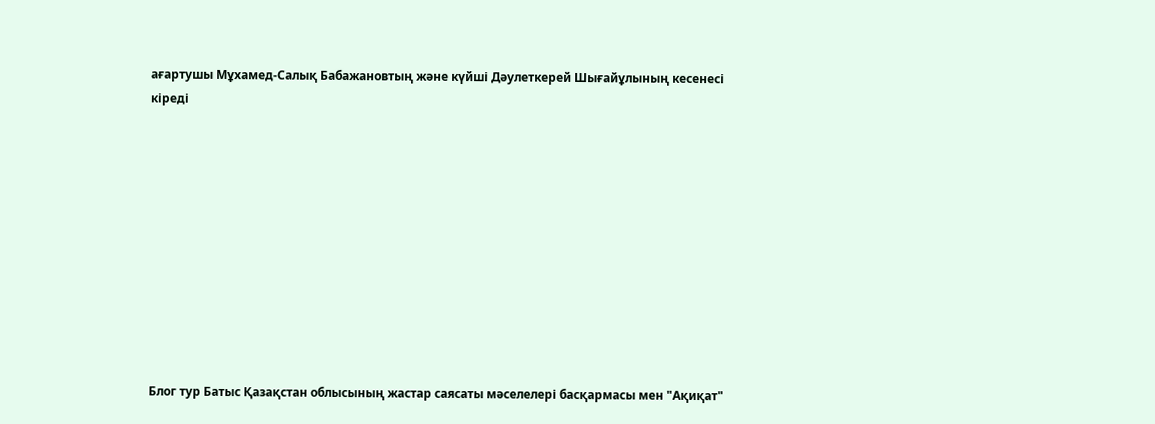ағартушы Мұхамед-Салық Бабажановтың және күйші Дәулеткерей Шығайұлының кесенесі кіреді











Блог тур Батыс Қазақстан облысының жастар саясаты мәселелері басқармасы мен "Ақиқат"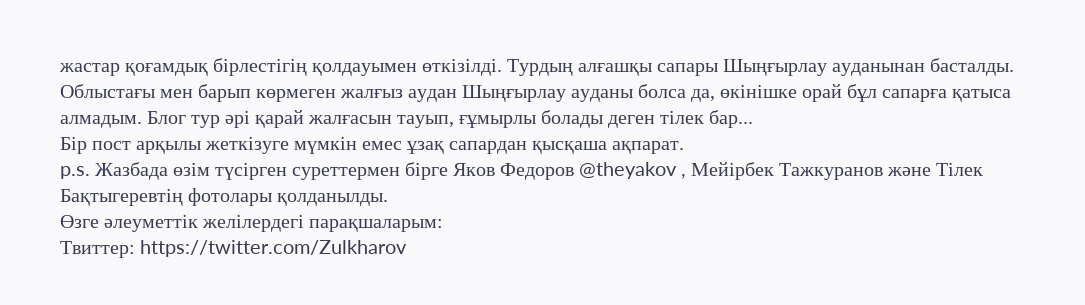жастар қоғамдық бірлестігің қолдауымен өткізілді. Турдың алғашқы сапары Шыңғырлау ауданынан басталды. Облыстағы мен барып көрмеген жалғыз аудан Шыңғырлау ауданы болса да, өкінішке орай бұл сапарға қатыса алмадым. Блог тур әрі қарай жалғасын тауып, ғұмырлы болады деген тілек бар...
Бір пост арқылы жеткізуге мүмкін емес ұзақ сапардан қысқаша ақпарат.
p.s. Жазбада өзім түсірген суреттермен бірге Яков Федоров @theyakov , Мейірбек Тажкуранов және Тілек Бақтыгеревтің фотолары қолданылды.
Өзге әлеуметтік желілердегі парақшаларым:
Твиттер: https://twitter.com/Zulkharov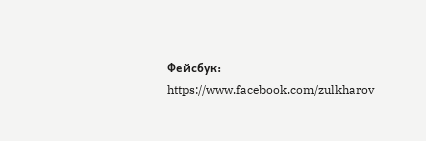Фейсбук: https://www.facebook.com/zulkharov